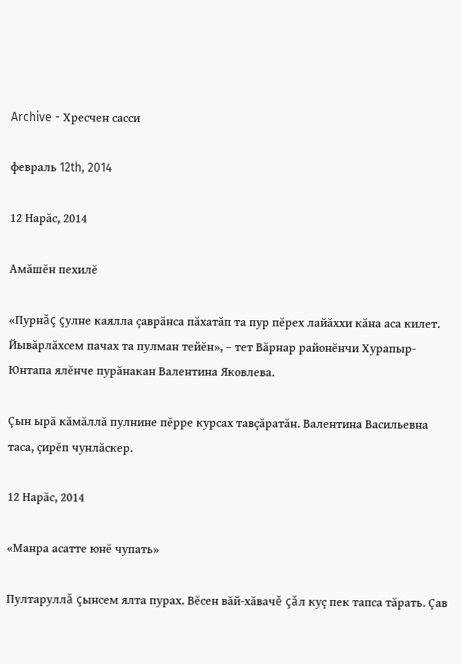Archive - Хресчен сасси

февраль 12th, 2014

12 Нарăс, 2014

Амăшĕн пехилĕ

«Пурнăç çулне каялла çаврăнса пăхатăп та пур пĕрех лайăххи кăна аса килет. Йывăрлăхсем пачах та пулман тейĕн», – тет Вăрнар районĕнчи Хурапыр-Юнтапа ялĕнче пурăнакан Валентина Яковлева.

Çын ырă кăмăллă пулнине пĕрре курсах тавçăратăн. Валентина Васильевна таса, çирĕп чунлăскер.

12 Нарăс, 2014

«Манра асатте юнĕ чупать»

Пултаруллă çынсем ялта пурах. Вĕсен вăй-хăвачĕ çăл куç пек тапса тăрать. Çав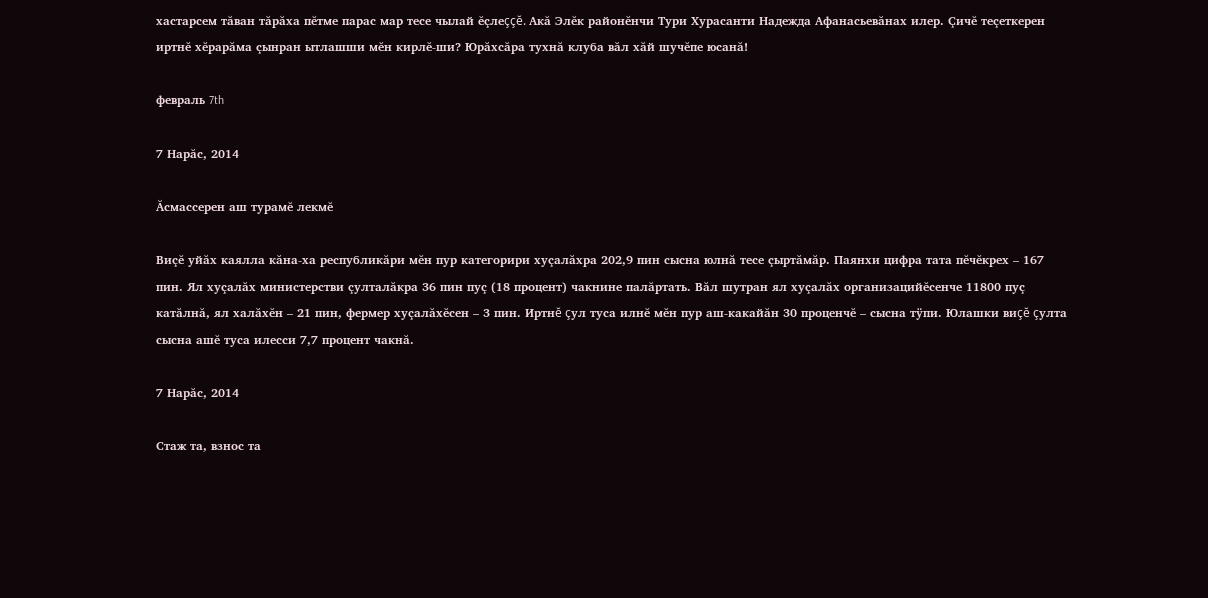хастарсем тăван тăрăха пĕтме парас мар тесе чылай ĕçлеççĕ. Акă Элĕк районĕнчи Тури Хурасанти Надежда Афанасьевăнах илер. Çичĕ теçеткерен иртнĕ хĕрарăма çынран ытлашши мĕн кирлĕ-ши? Юрăхсăра тухнă клуба вăл хăй шучĕпе юсанă!

февраль 7th

7 Нарăс, 2014

Ăсмассерен аш турамĕ лекмĕ

Виçĕ уйăх каялла кăна-ха республикăри мĕн пур категорири хуçалăхра 202,9 пин сысна юлнă тесе çыртăмăр. Паянхи цифра тата пĕчĕкрех – 167 пин. Ял хуçалăх министерстви çулталăкра 36 пин пуç (18 процент) чакнине палăртать. Вăл шутран ял хуçалăх организацийĕсенче 11800 пуç катăлнă, ял халăхĕн – 21 пин, фермер хуçалăхĕсен – 3 пин. Иртнĕ çул туса илнĕ мĕн пур аш-какайăн 30 проценчĕ – сысна тÿпи. Юлашки виçĕ çулта сысна ашĕ туса илесси 7,7 процент чакнă.

7 Нарăс, 2014

Стаж та, взнос та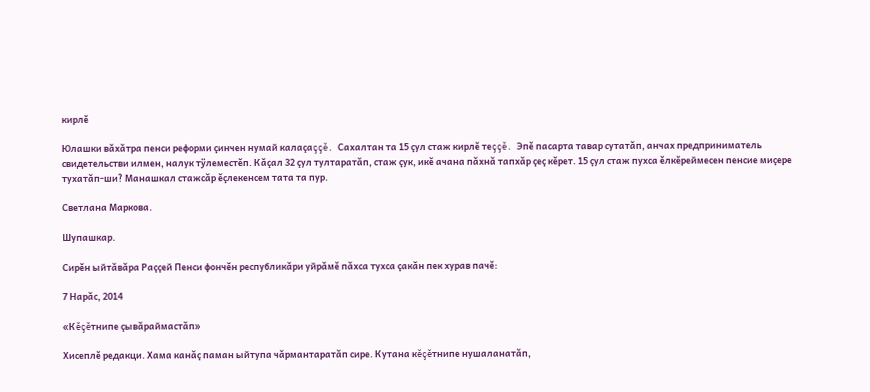кирлĕ

Юлашки вăхăтра пенси реформи çинчен нумай калаçаççĕ. Сахалтан та 15 çул стаж кирлĕ теççĕ. Эпĕ пасарта тавар сутатăп, анчах предприниматель свидетельстви илмен, налук тÿлеместĕп. Кăçал 32 çул тултаратăп, стаж çук, икĕ ачана пăхнă тапхăр çеç кĕрет. 15 çул стаж пухса ĕлкĕреймесен пенсие миçере тухатăп-ши? Манашкал стажсăр ĕçлекенсем тата та пур.

Светлана Маркова.

Шупашкар.

Сирĕн ыйтăвăра Раççей Пенси фончĕн республикăри уйрăмĕ пăхса тухса çакăн пек хурав пачĕ:

7 Нарăс, 2014

«Кĕçĕтнипе çывăраймастăп»

Хисеплĕ редакци. Хама канăç паман ыйтупа чăрмантаратăп сире. Кутана кĕçĕтнипе нушаланатăп,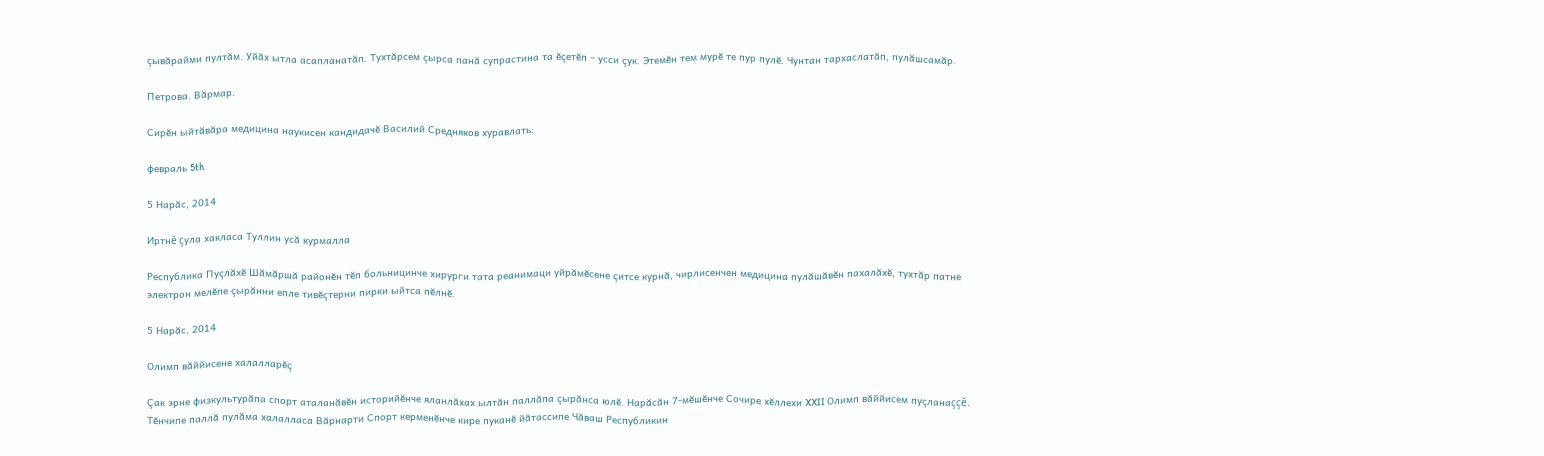çывăрайми пултăм. Уйăх ытла асапланатăп. Тухтăрсем çырса панă супрастина та ĕçетĕп – усси çук. Этемĕн тем мурĕ те пур пулĕ. Чунтан тархаслатăп, пулăшсамăр.

Петрова. Вăрмар.

Сирĕн ыйтăвăра медицина наукисен кандидачĕ Василий Средняков хуравлать:

февраль 5th

5 Нарăс, 2014

Иртнĕ çула хакласа Туллин усă курмалла

Республика Пуçлăхĕ Шăмăршă районĕн тĕп больницинче хирурги тата реанимаци уйрăмĕсене çитсе курнă, чирлисенчен медицина пулăшăвĕн пахалăхĕ, тухтăр патне электрон мелĕпе çырăнни епле тивĕçтерни пирки ыйтса пĕлнĕ.

5 Нарăс, 2014

Олимп вăййисене халалларĕç

Çак эрне физкультурăпа спорт аталанăвĕн историйĕнче яланлăхах ылтăн паллăпа çырăнса юлĕ. Нарăсăн 7-мĕшĕнче Сочире хĕллехи XXII Олимп вăййисем пуçланаççĕ. Тĕнчипе паллă пулăма халалласа Вăрнарти Спорт керменĕнче кире пуканĕ йăтассипе Чăваш Республикин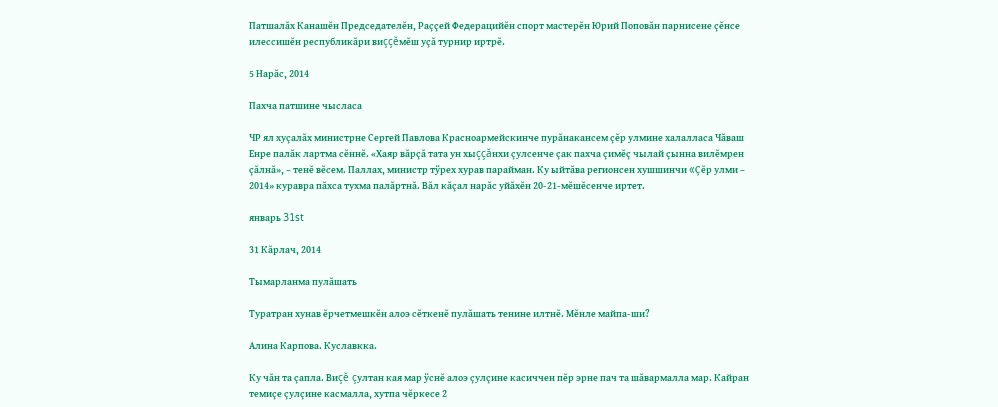Патшалăх Канашĕн Председателĕн, Раççей Федерацийĕн спорт мастерĕн Юрий Поповăн парнисене çĕнсе илессишĕн республикăри виççĕмĕш уçă турнир иртрĕ.

5 Нарăс, 2014

Пахча патшине чысласа

ЧР ял хуçалăх министрне Сергей Павлова Красноармейскинче пурăнакансем çĕр улмине халалласа Чăваш Енре палăк лартма сĕннĕ. «Хаяр вăрçă тата ун хыççăнхи çулсенче çак пахча çимĕç чылай çынна вилĕмрен çăлнă», – тенĕ вĕсем. Паллах, министр тÿрех хурав парайман. Ку ыйтăва регионсен хушшинчи «Çĕр улми – 2014» куравра пăхса тухма палăртнă. Вăл кăçал нарăс уйăхĕн 20-21-мĕшĕсенче иртет.

январь 31st

31 Кăрлач, 2014

Тымарланма пулăшать

Туратран хунав ĕрчетмешкĕн алоэ сĕткенĕ пулăшать тенине илтнĕ. Мĕнле майпа-ши?

Алина Карпова. Куславкка.

Ку чăн та çапла. Виçĕ çултан кая мар ÿснĕ алоэ çулçине касиччен пĕр эрне пач та шăвармалла мар. Кайран темиçе çулçине касмалла, хутпа чĕркесе 2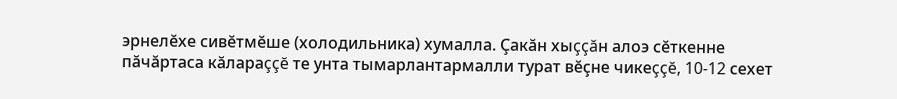эрнелĕхе сивĕтмĕше (холодильника) хумалла. Çакăн хыççăн алоэ сĕткенне пăчăртаса кăлараççĕ те унта тымарлантармалли турат вĕçне чикеççĕ, 10-12 сехет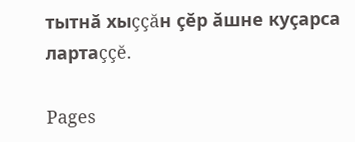тытнă хыççăн çĕр ăшне куçарса лартаççĕ.

Pages